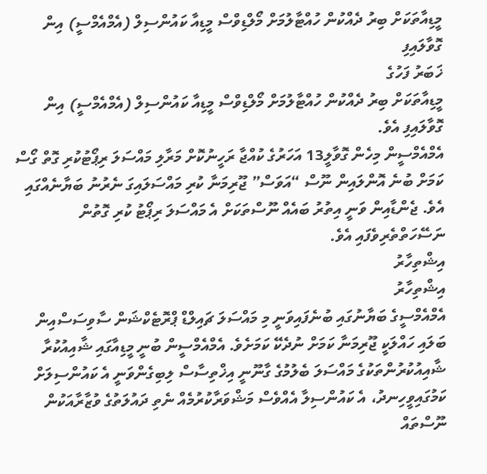މީޑިއާތަކަށް ބިރު ދެއްކުން ހުއްޓާލުމަށް މޯލްޑިވްސް މީޑިއާ ކައުންސިލް (އެމްއެމްސީ) އިން ގޮވާލައިފި
ޚަބަރު ފަހުގެ
މީޑިއާތަކަށް ބިރު ދެއްކުން ހުއްޓާލުމަށް މޯލްޑިވްސް މީޑިއާ ކައުންސިލް (އެމްއެމްސީ) އިން ގޮވާލައިފި އެވެ.
އެމްއެމްސީން މިހެން ގޮވާލީ13 އަހަރުގެ ކުއްޖާ ރަހީނުކޮށް މަރާލި މައްސަލަ ރިޕޯޓުކުރި ގޮތް ގޯސް ކަމަށް ބުނެ އޮންލައިން ނޫސް “އަވަސް” ޖޫރިމަނާ ކުރި މައްސަލައިގަ ނެރުނު ބަޔާނެއްގައި އެވެ. ޖެންޑާއިން ވަނީ އިތުރު ބައެއް ނޫސްތަކަށް އެ މައްސަލަ ރިޕޯޓު ކުރި ގޮތުން ނަސޭހަތްތެރިވެފައި އެވެ.
އިޝްތިހާރު
އިޝްތިހާރު
އެމްއެމްސީގެ ބަޔާނުގައި ބުނެފައިވަނީ މި މައްސަލަ ޗައިލްޑް ޕްރޮޓެކްޝަން ސާވިސަސްއިން ބަލައި ހައްލަކީ ޖޫރިމަނާ ކަމަށް ނުދެކޭ ކަމަށެވެ. އެމްއެމްސީން ބުނީ މީޑިއާގައި ޝާއިއުކުރާ ޝާއިއުކުރުންތަކުގެ މައްސަލަ ބެލުމުގެ ގާނޫނީ އިޚްތިސާސް ލިބިގެންވަނީ އެ ކައުންސިލަށް ކަމުގައިވީހިނދު، އެ ކައުންސިލާ އެއްވެސް މަޝްވަރާކުރުމެއް ނެތި ދައުލަތުގެ ވުޒާރާއަކުން ނޫސްތައް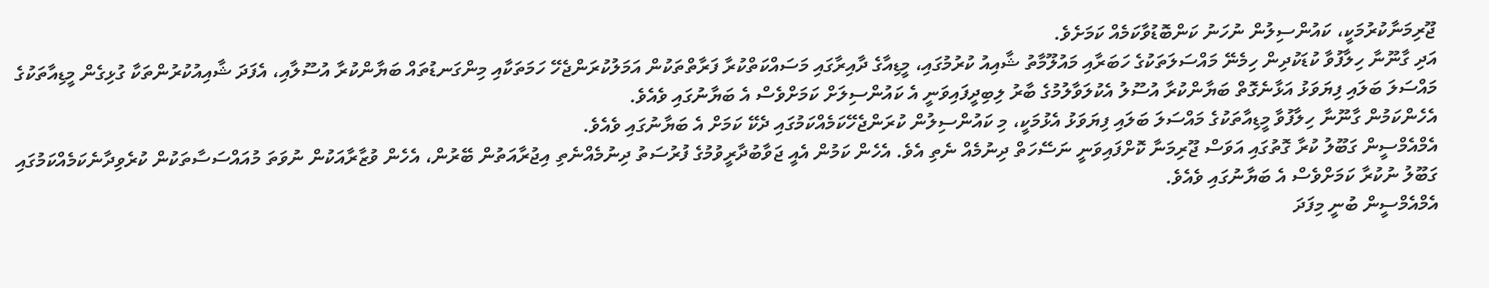ޖޫރިމަނާކުރުމަކީ، ކައުންސިލުން ނުހަނު ކަންބޮޑުވާކަމެއް ކަމަށެވެ.
އަދި ގާނޫނާ ހިލާފުވާ ކުޑަކުދިން ހިމެނޭ މައްސަލަތަކުގެ ހަބަރާއި މައުލޫމާތު ޝާއިއު ކުރުމުގައި، މީޑިއާގެ ދާއިރާގައި މަސައްކަތްކުރާ ފަރާތްތަކުން އަމަލުކުރަންޖެހޭ ހަމަތަކާއި މިންގަނޑުތައް ބަޔާންކުރާ އުސޫލާއި، އެފަދަ ޝާއިއުކުރުންތަކާ ގުޅިގެން މީޑިއާތަކުގެ މައްސަލަ ބަލައި ފިޔަވަޅު އަޅާނެގޮތް ބަޔާންކުރާ އުސޫލު އެކުލަވާލުމުގެ ބާރު ލިބިދީފައިވަނީ އެ ކައުންސިލަށް ކަމަށްވެސް އެ ބަޔާނުގައި ވެއެވެ.
އެހެންކަމުން ގާނޫނާ ހިލާފުވާ މީޑިއާތަކުގެ މައްސަލަ ބަލައި ފިޔަވަޅު އެޅުމަކީ، މި ކައުންސިލުން ކުރަންޖެހޭކަމެއްކަމުގައި ދެކޭ ކަމަށް އެ ބަޔާނުގައި ވެއެވެ.
އެމްއެމްސީން ގަބޫލު ކުރާ ގޮތުގައި އަވަސް ޖޫރިމަނާ ކޮށްފައިވަނީ ނަސޭހަތް ދިނުމެއް ނެތި އެވެ. އެހެން ކަމުން އެއީ ޖަވާބުދާރީވުމުގެ ފުރުސަތު ދިނުމެއްނެތި އިޖުރާއަތުން ބޭރުން، އެހެން ވުޒާރާއަކުން ނުވަތަ މުއައްސަސާތަކުން ކުރެވިދާނެކަމެއްކަމުގައި ގަބޫލު ނުކުރާ ކަމަށްވެސް އެ ބަޔާނުގައި ވެއެވެ.
އެމްއެމްސީން ބުނީ މިފަދަ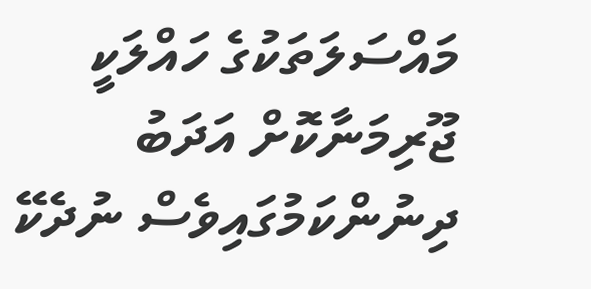މައްސަލަތަކުގެ ހައްލަކީ ޖޫރިމަނާކޮށް އަދަބު ދިނުންކަމުގައިވެސް ނުދެކޭ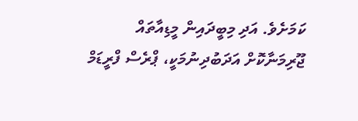ކަމަށެވެ. އަދި މިބީދައިން މީޑިއާތައް ޖޫރިމަނާކޮށް އަދަބުދިނުމަކީ، ޕްރެސް ފްރީޑަމް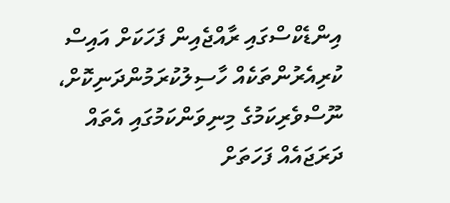އިންޑެކްސްގައި ރާއްޖެއިން ފަހަކަށް އައިސް ކުރިއެރުންތަކެއް ހާސިލުކުރަމުންދަނިކޮށް، ނޫސްވެރިކަމުގެ މިނިވަންކަމުގައި އެތައް ދަރަޖައެއް ފަހަތަށް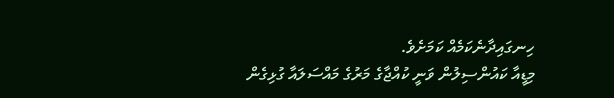ހިނގައިދާނެކަމެއް ކަމަށެވެ.
މިޑީއާ ކައުންސިލުން ވަނީ ކުއްޖާގެ މަރުގެ މައްސަލައާ ގުޅިގެން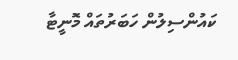ކައުންސިލުން ހަބަރުތައް މޮނީޓާ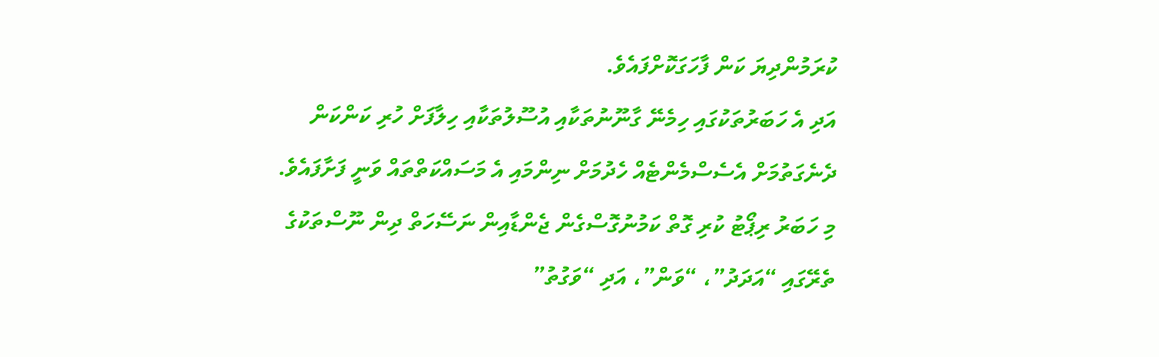ކުރަމުންދިޔަ ކަން ފާހަގަކޮށްފައެވެ.
އަދި އެ ހަބަރުތަކުގައި ހިމެނޭ ގާނޫނުތަކާއި އުސޫލުތަކާއި ހިލާފަށް ހުރި ކަންކަން ދެނެގަތުމަށް އެސެސްމެންޓެއް ހެދުމަށް ނިންމައި އެ މަސައްކަތްތައް ވަނީ ފަށާފައެވެ.
މި ހަބަރު ރިޕޯޓު ކުރި ގޮތް ކަމުނުގޮސްގެން ޖެންޑާއިން ނަސޭހަތް ދިން ނޫސްތަކުގެ ތެރޭގައި “އަދަދު”، “ވަން”، އަދި “ވަގުތު”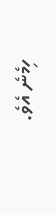ހިމެނެ އެވެ.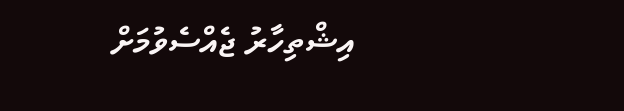އިޝްތިހާރު ޖެއްސެވުމަށް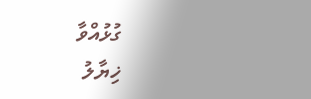ގުޅުއްވާ
ޚިޔާލު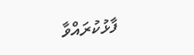ފާޅުކުރައްވާ